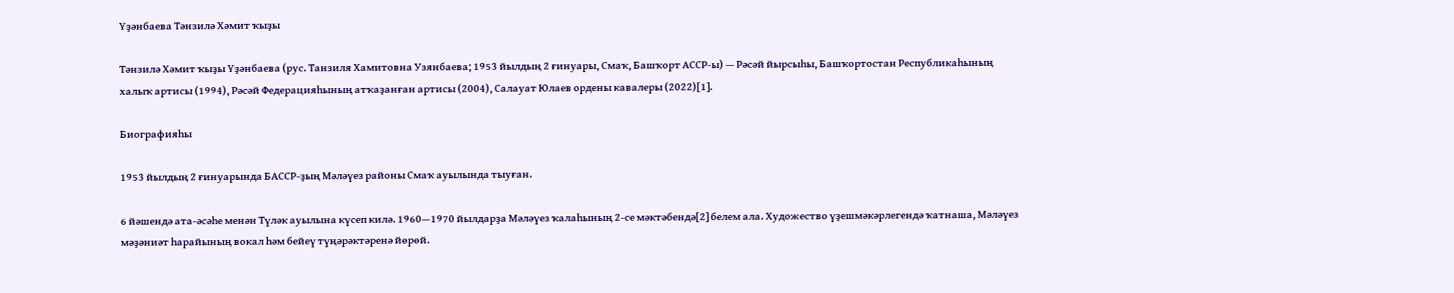Үҙәнбаева Тәнзилә Хәмит ҡыҙы

Тәнзилә Хәмит ҡыҙы Үҙәнбаева (рус. Танзиля Хамитовна Узянбаева; 1953 йылдың 2 ғинуары, Смаҡ, Башҡорт АССР-ы) — Рәсәй йырсыһы, Башҡортостан Республикаһының халыҡ артисы (1994), Рәсәй Федерацияһының атҡаҙанған артисы (2004), Салауат Юлаев ордены кавалеры (2022)[1].

Биографияһы

1953 йылдың 2 ғинуарында БАССР-ҙың Мәләүез районы Смаҡ ауылында тыуған.

6 йәшендә ата-әсәһе менән Түләк ауылына күсеп килә. 1960—1970 йылдарҙа Мәләүез ҡалаһының 2-се мәктәбендә[2] белем ала. Художество үҙешмәкәрлегендә ҡатнаша, Мәләүез мәҙәниәт һарайының вокал һәм бейеү түңәрәктәренә йөрөй.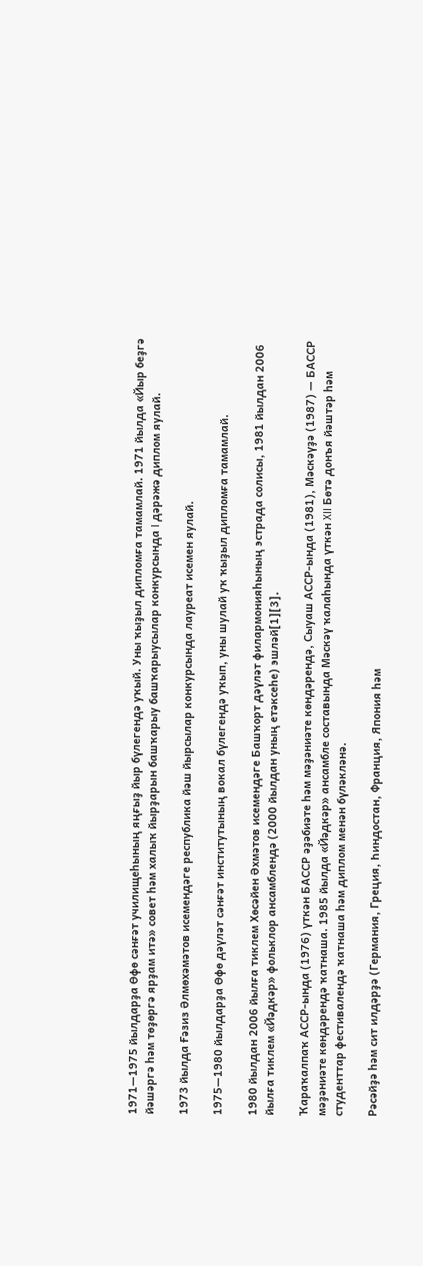1971—1975 йылдарҙа Өфө сәнғәт училищеһының яңғыҙ йыр бүлегендә уҡый. Уны ҡыҙыл дипломға тамамлай. 1971 йылда «Йыр беҙгә йәшәргә һәм төҙөргә ярҙам итә» совет һәм халыҡ йырҙарын башҡарыу башҡарыусылар конкурсында I дәрәжә диплом яулай.

1973 йылда Ғәзиз Әлмөхәмәтов исемендәге республика йәш йырсылар конкурсында лауреат исемен яулай.

1975—1980 йылдарҙа Өфө дәүләт сәнғәт институтының вокал бүлегендә уҡып, уны шулай уҡ ҡыҙыл дипломға тамамлай.

1980 йылдан 2006 йылға тиклем Хөсәйен Әхмәтов исемендәге Башҡорт дәүләт филармонияһының эстрада солисы, 1981 йылдан 2006 йылға тиклем «Йәдкәр» фольклор ансамблендә (2000 йылдан уның етәксеһе) эшләй[1][3].

Ҡараҡалпаҡ АССР-ында (1976) үткән БАССР әҙәбиәте һәм мәҙәниәте көндәрендә, Сыуаш АССР-ында (1981), Мәскәүҙә (1987) — БАССР мәҙәниәте көндәрендә ҡатнаша. 1985 йылда «Йәдкәр» ансамбле составында Мәскәү ҡалаһында үткән XII Бөтә донъя йәштәр һәм студенттар фестивалендә ҡатнаша һәм диплом менән бүләкләнә.

Рәсәйҙә һәм сит илдәрҙә (Германия, Греция, Һиндостан, Франция, Япония һәм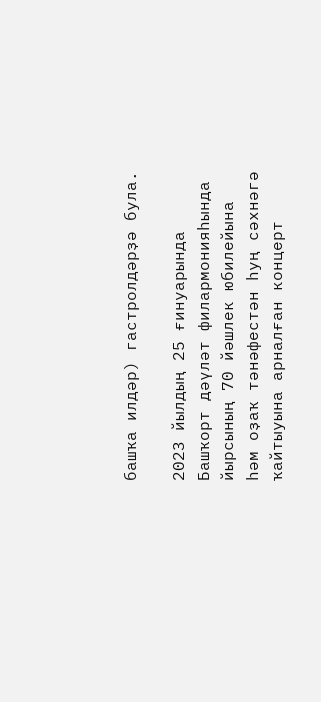башҡа илдәр) гастролдәрҙә була.

2023 йылдың 25 ғинуарында Башҡорт дәүләт филармонияһында йырсының 70 йәшлек юбилейына һәм оҙаҡ тәнәфестән һуң сәхнәгә ҡайтыуына арналған концерт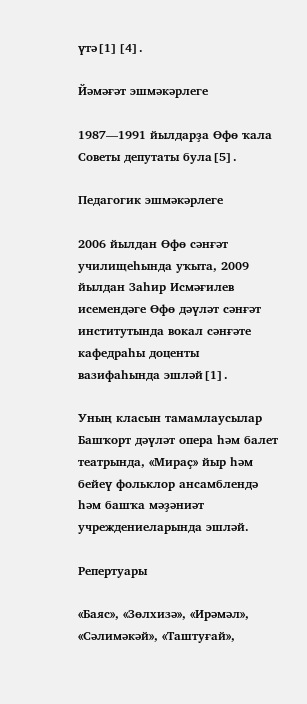үтә[1][4].

Йәмәғәт эшмәкәрлеге

1987—1991 йылдарҙа Өфө ҡала Советы депутаты була[5].

Педагогик эшмәкәрлеге

2006 йылдан Өфө сәнғәт училищеһында уҡыта, 2009 йылдан Заһир Исмәғилев исемендәге Өфө дәүләт сәнғәт институтында вокал сәнғәте кафедраһы доценты вазифаһында эшләй[1].

Уның класын тамамлаусылар Башҡорт дәүләт опера һәм балет театрында, «Мираҫ» йыр һәм бейеү фольклор ансамблендә һәм башҡа мәҙәниәт учреждениеларында эшләй.

Репертуары

«Баяс», «Зөлхизә», «Ирәмәл», «Сәлимәкәй», «Таштуғай»,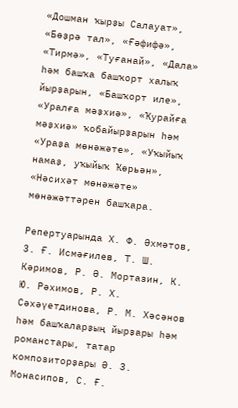«Дошман ҡырҙы Салауат», «Бөҙрә тал», «Ғәфифә», «Тирмә», «Туғанай», «Дала» һәм башҡа башҡорт халыҡ йырҙарын, «Башҡорт иле», «Уралға мәҙхиә», «Ҡурайға мәҙхиә» ҡобайырҙарын һәм «Ураҙа мөнәжәте», «Уҡыйыҡ намаҙ, уҡыйыҡ Ҡөрьән», «Нәсихәт мөнәжәте» мөнәжәттәрен башҡара.

Репертуарында Х. Ф. Әхмәтов, З. Ғ. Исмәғилев, Т. Ш. Кәримов, Р. Ә. Мортазин, К. Ю. Рәхимов, Р. Х. Сәхәүетдинова, Р. М. Хәсәнов һәм башҡаларҙың йырҙары һәм романстары, татар композиторҙары Ә. З. Монасипов, С. Ғ.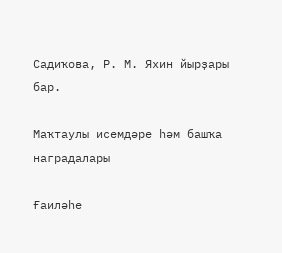Садиҡова, Р. М. Яхин йырҙары бар.

Маҡтаулы исемдәре һәм башҡа наградалары

Ғаиләһе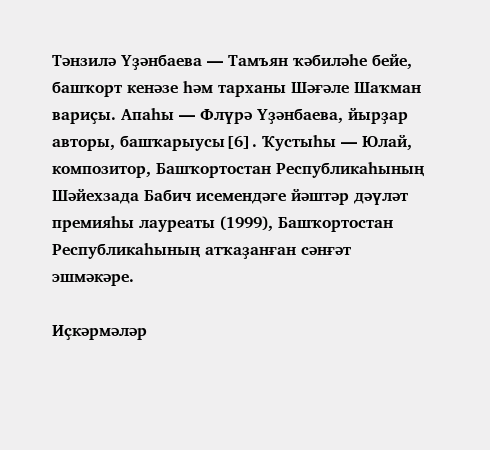Тәнзилә Үҙәнбаева — Тамъян ҡәбиләһе бейе, башҡорт кенәзе һәм тарханы Шәғәле Шаҡман вариҫы. Апаһы — Флүрә Үҙәнбаева, йырҙар авторы, башҡарыусы[6]. Ҡустыһы — Юлай, композитор, Башҡортостан Республикаһының Шәйехзада Бабич исемендәге йәштәр дәүләт премияһы лауреаты (1999), Башҡортостан Республикаһының атҡаҙанған сәнғәт эшмәкәре.

Иҫкәрмәләр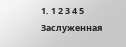1. 1 2 3 4 5 Заслуженная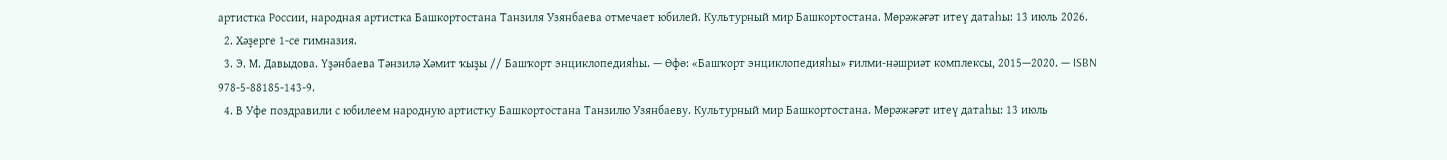артистка России, народная артистка Башкортостана Танзиля Узянбаева отмечает юбилей. Культурный мир Башкортостана. Мөрәжәғәт итеү датаһы: 13 июль 2026.
  2. Хәҙерге 1-се гимназия.
  3. Э. М. Давыдова. Үҙәнбаева Тәнзилә Хәмит ҡыҙы // Башҡорт энциклопедияһы. — Өфө: «Башҡорт энциклопедияһы» ғилми-нәшриәт комплексы, 2015—2020. — ISBN 978-5-88185-143-9.
  4. В Уфе поздравили с юбилеем народную артистку Башкортостана Танзилю Узянбаеву. Культурный мир Башкортостана. Мөрәжәғәт итеү датаһы: 13 июль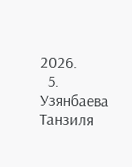2026.
  5. Узянбаева Танзиля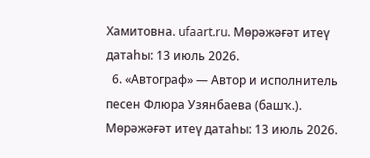Хамитовна. ufaart.ru. Мөрәжәғәт итеү датаһы: 13 июль 2026.
  6. «Автограф» — Автор и исполнитель песен Флюра Узянбаева (башҡ.). Мөрәжәғәт итеү датаһы: 13 июль 2026.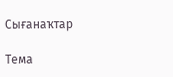Сығанаҡтар

Тема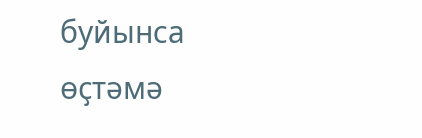буйынса өҫтәмә